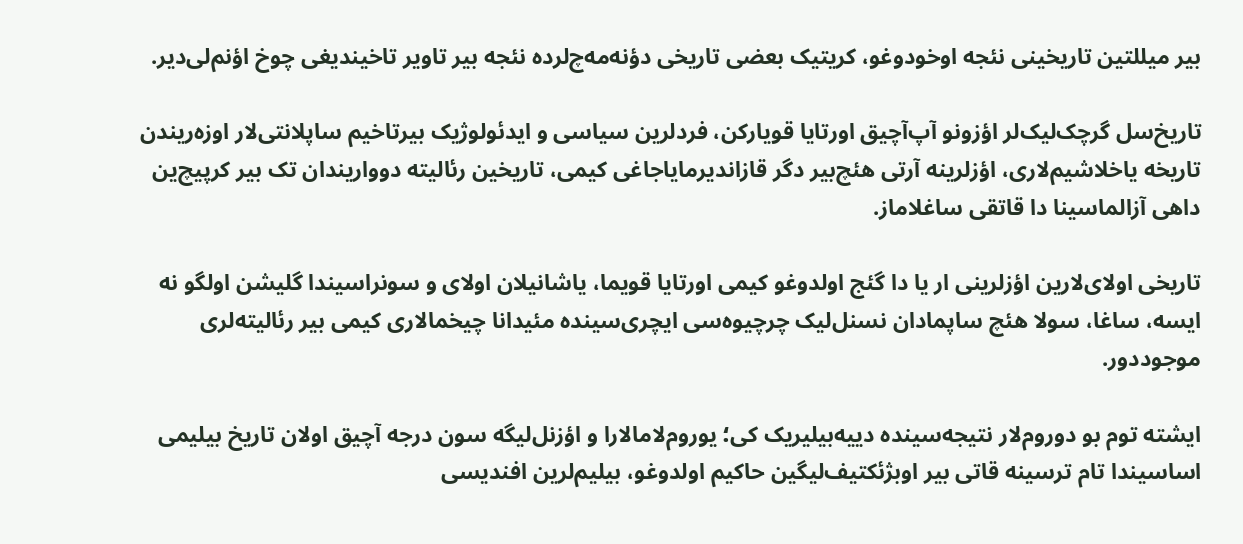بیر میللتین تاریخینی نئجه اوخودوغو، کریتیک بعضی تاریخی دؤنه‌مه‌چ‌لرده نئجه بیر تاویر تاخیندیغی چوخ اؤنم‌لی‌دیر.

تاریخ‌سل گرچک‌لیک‌لر اؤزونو آپ‌آچیق اورتایا قویارکن، فردلرین سیاسی و ایدئولوژیک بیرتاخیم ساپلانتی‌لار اوزه‌ریندن تاریخه یاخلاشیم‌لاری، اؤزلرینه آرتی هئچ‌بیر دگر قازاندیرمایاجاغی کیمی، تاریخین رئالیته دوواریندان تک بیر کرپیچ‌ین داهی آزالماسینا دا قاتقی ساغلاماز.

تاریخی اولای‌لارین اؤزلرینی ار یا دا گئج اولدوغو کیمی اورتایا قویما، یاشانیلان اولای و سونراسیندا گلیشن اولگو نه ایسه، ساغا، سولا هئچ ساپمادان نسنل‌لیک چرچیوه‌سی ایچری‌سینده مئیدانا چیخمالاری کیمی بیر رئالیته‌لری موجوددور.

ایشته توم بو دوروم‌لار نتیجه‌سینده دییه‌بیلیریک کی؛ یوروم‌لامالارا و اؤزنل‌لیگه سون درجه آچیق اولان تاریخ بیلیمی اساسیندا تام ترسینه قاتی بیر اوبژئکتیف‌لیگین حاکیم اولدوغو، بیلیم‌لرین افندیسی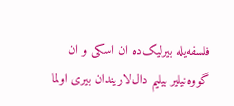فلسفه‌یله بیرلیک‌ده ان اسکی و ان گووه‌نیلیر بیلیم دال‌لاریندان بیری اولما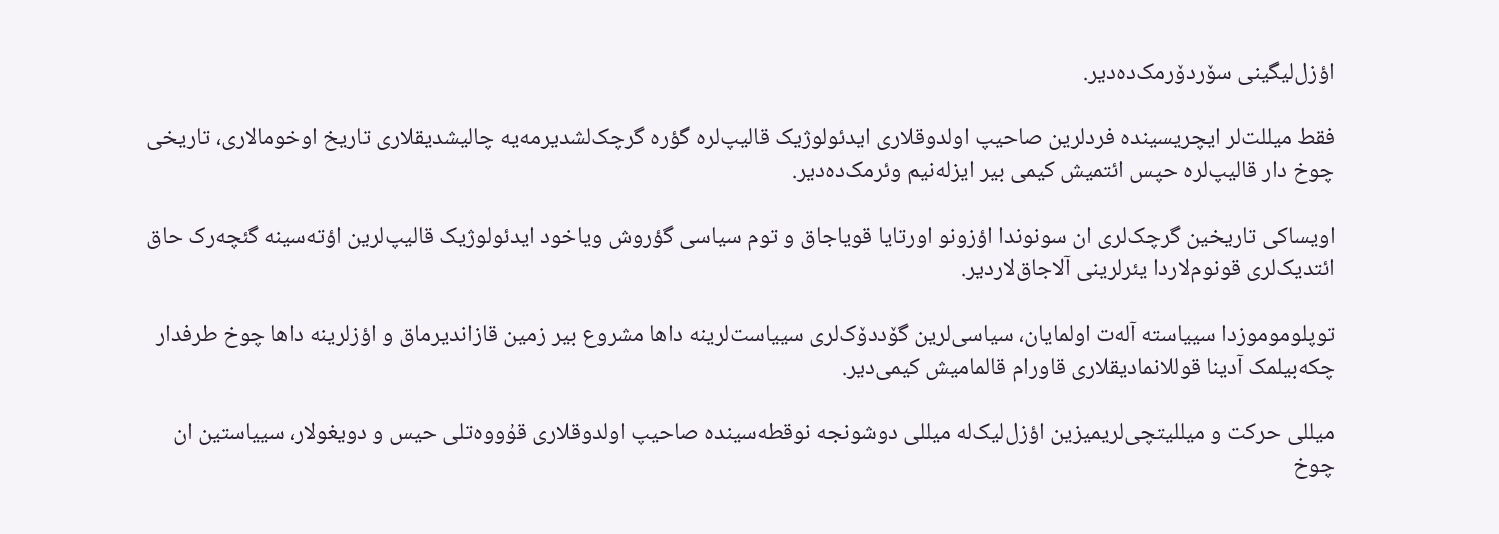اؤزل‌لیگینی سۆردۆرمک‌ده‌دیر.

فقط میللت‌لر ایچریسینده فردلرین صاحیپ اولدوقلاری ایدئولوژیک قالیپ‌لره گؤره گرچک‌لشدیرمه‌یه چالیشدیقلاری تاریخ اوخومالاری، تاریخی چوخ دار قالیپ‌لره حپس ائتمیش کیمی بیر ایزله‌نیم وئرمک‌ده‌دیر.

اویساکی تاریخین گرچک‌لری ان سونوندا اؤزونو اورتایا قویاجاق و توم سیاسی گؤروش ویاخود ایدئولوژیک قالیپ‌لرین اؤته‌سینه گئچه‌رک حاق ائتدیک‌لری قونوم‌لاردا یئرلرینی آلاجاق‌لاردیر.

توپلوموموزدا سییاسته آله‌ت اولمایان، سیاسی‌لرین گۆددۆک‌لری سییاست‌لرینه داها مشروع بیر زمین قازاندیرماق و اؤزلرینه داها چوخ طرفدار چکه‌بیلمک آدینا قوللانمادیقلاری قاورام قالمامیش کیمی‌دیر.

میللی حرکت و میللیتچی‌لریمیزین اؤزل‌لیک‌له میللی دوشونجه نوقطه‌سینده صاحیپ اولدوقلاری قۇووه‌تلی حیس و دویغولار، سییاستین ان چوخ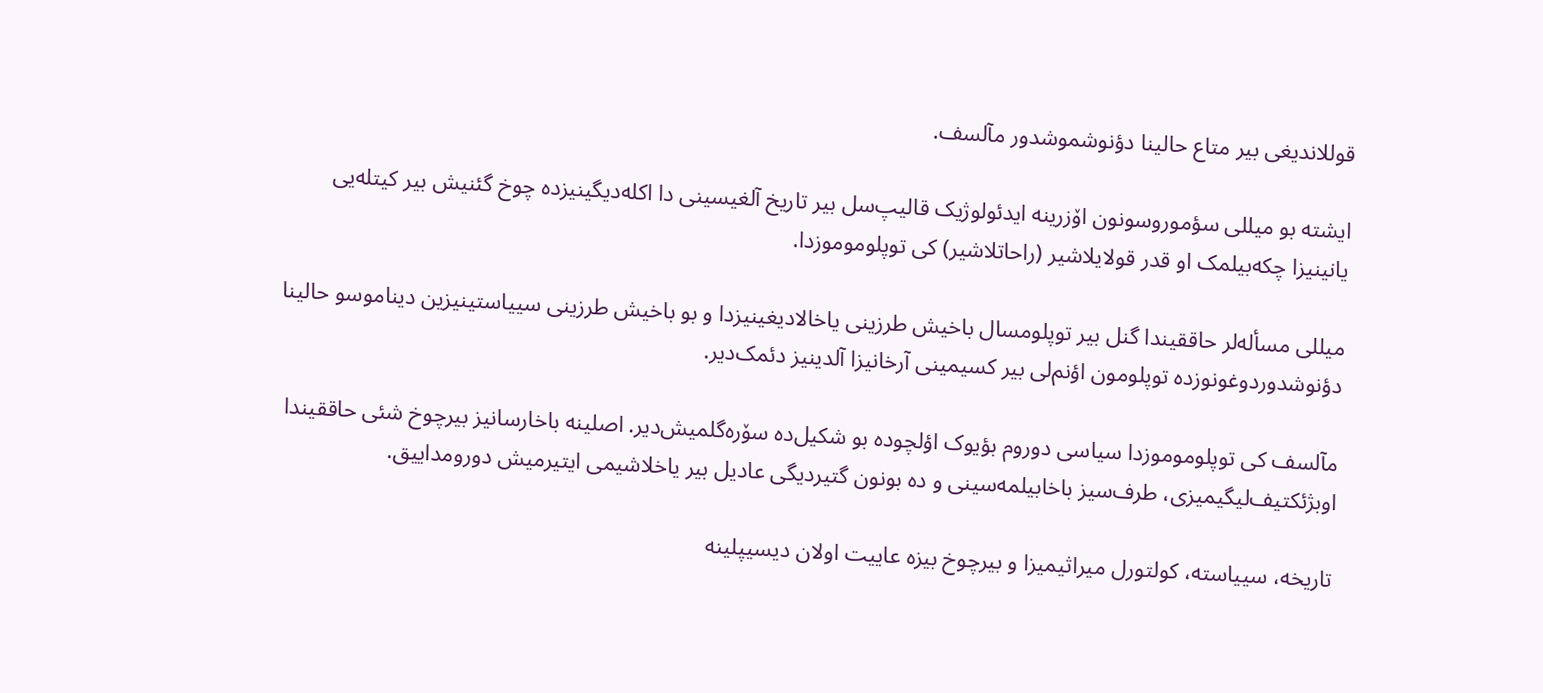قوللاندیغی بیر متاع حالینا دؤنوشموشدور مآلسف.

ایشته بو میللی سؤموروسونون اۆزرینه ایدئولوژیک قالیپ‌سل بیر تاریخ آلغیسینی دا اکله‌دیگینیزده چوخ گئنیش بیر کیتله‌یی یانینیزا چکه‌بیلمک او قدر قولایلاشیر (راحاتلاشیر) کی توپلوموموزدا.

میللی مسأله‌لر حاققیندا گنل بیر توپلومسال باخیش طرزینی یاخالادیغینیزدا و بو باخیش طرزینی سییاستینیزین دیناموسو حالینا دؤنوشدوردوغونوزده توپلومون اؤنم‌لی بیر کسیمینی آرخانیزا آلدینیز دئمک‌دیر.

مآلسف کی توپلوموموزدا سیاسی دوروم بؤیوک اؤلچوده بو شکیل‌ده سۆره‌گلمیش‌دیر. اصلینه باخارسانیز بیرچوخ شئی حاققیندا اوبژئکتیف‌لیگیمیزی، طرف‌سیز باخابیلمه‌سینی و ده بونون گتیردیگی عادیل بیر یاخلاشیمی ایتیرمیش دورومداییق.

تاریخه، سییاسته، کولتورل میراثیمیزا و بیرچوخ بیزه عاییت اولان دیسیپلینه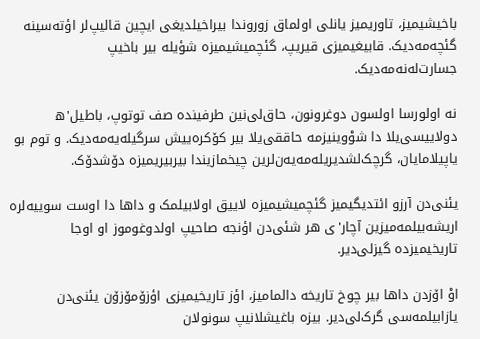باخیشیمیز، تاوریمیز یانلی اولماق زوروندا بیراخیلدیغی ایچین قالیپ‌لر اؤته‌سینه گئچه‌مه‌دیک. قابیغیمیزی قیریپ، گئچميشیمیزه شؤیله بیر باخیپ جسارت‌له‌نه‌مه‌دیک.

نه اولورسا اولسون دوغرونون، حاق‌لی‌نین طرفینده صف توتوپ، باطیل'ه دولاییسی‌یلا دا شوْوینیزمه حاققی‌یلا بیر کۆکره‌ییش سرگیله‌یه‌مه‌دیک. و توم بو یاپیلامایان، گرچک‌لشدیریله‌مه‌یه‌ن‌لرین چیخمازیندا بیربیریمیزه دۆشدۆک.

یئنی‌دن آرزو ائتدیگیمیز گئچميشیمیزه لاییق اولابیلمک و داها دا اوست سوییه‌لره اریشه‌بیلمه‌میزین آچار'ی هر شئی‌دن اؤنجه صاحیپ اولدوغوموز او اوجا تاریخیمیزده گیزلی‌دیر.

اوْ اۆزدن داها بیر چوخ تاریخه دالمامیز، اؤز تاریخیمیزی اؤزۆمۆزۆن یئنی‌دن یازابیلمه‌سی گرک‌لی‌دیر. بیزه باغیشلانیپ سونولان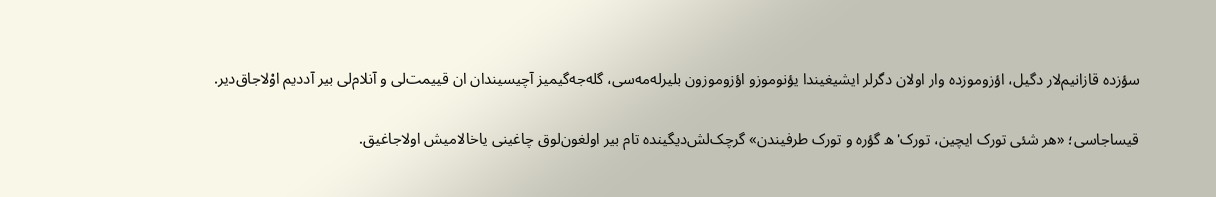سؤزده قازانیم‌لار دگیل، اؤزوموزده وار اولان دگرلر ایشیغیندا یؤنوموزو اؤزوموزون بلیرله‌مه‌سی، گله‌جه‌گیمیز آچیسیندان ان قییمت‌لی و آنلام‌لی بیر آددیم اوْلاجاق‌دیر.

قیساجاسی؛ «هر شئی تورک ایچین، تورک'ه گؤره و تورک طرفیندن» گرچک‌لش‌دیگینده تام بیر اولغون‌لوق چاغینی یاخالامیش اولاجاغیق.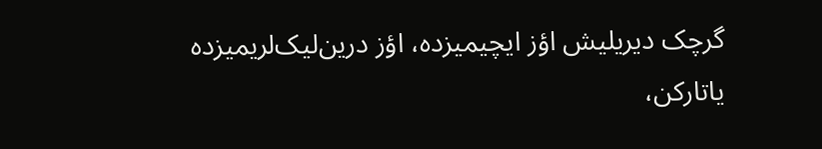گرچک دیریلیش اؤز ایچیمیزده، اؤز درین‌لیک‌لریمیزده یاتارکن،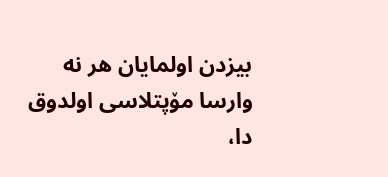بیزدن اولمایان هر نه وارسا مۆپتلاسی اولدوق دا،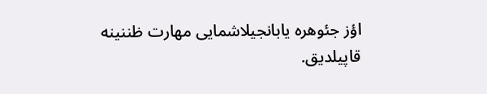اؤز جئوهره یابانجیلاشمایی مهارت ظننینه قاپیلدیق.